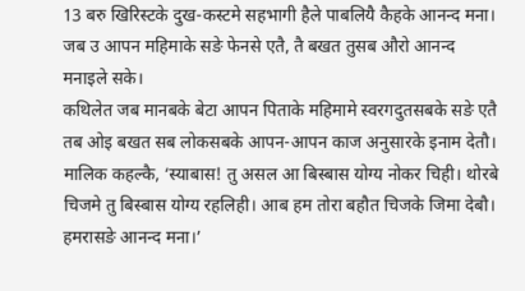13 बरु खिरिस्टके दुख-कस्टमे सहभागी हैले पाबलियै कैहके आनन्द मना। जब उ आपन महिमाके सङे फेनसे एतै, तै बखत तुसब औरो आनन्द मनाइले सके।
कथिलेत जब मानबके बेटा आपन पिताके महिमामे स्वरगदुतसबके सङे एतै तब ओइ बखत सब लोकसबके आपन-आपन काज अनुसारके इनाम देतौ।
मालिक कहल्कै, ‘स्याबास! तु असल आ बिस्बास योग्य नोकर चिही। थोरबे चिजमे तु बिस्बास योग्य रहलिही। आब हम तोरा बहौत चिजके जिमा देबौ। हमरासङे आनन्द मना।’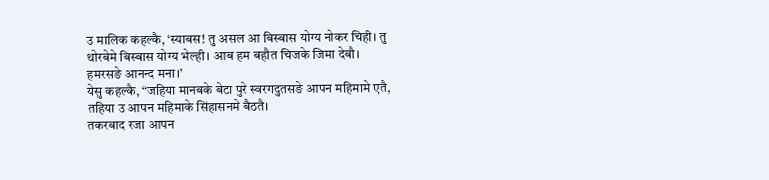उ मालिक कहल्कै, ‘स्याबस! तु असल आ बिस्बास योग्य नोकर चिही। तु थोरबेमे बिस्बास योग्य भेल्ही। आब हम बहौत चिजके जिमा देबौ। हमरसङे आनन्द मना।’
येसु कहल्कै, “जहिया मानबके बेटा पुरे स्वरगदुतसङे आपन महिमामे एतै, तहिया उ आपन महिमाके सिंहासनमे बैठतै।
तकरबाद रजा आपन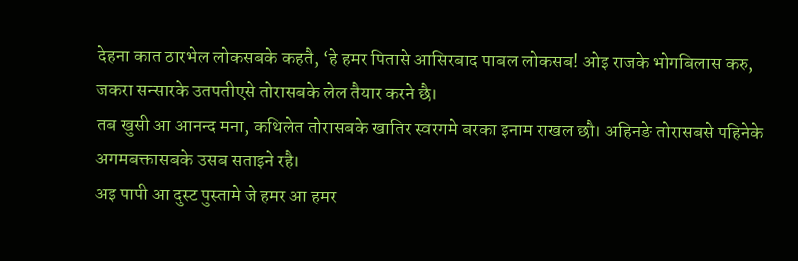देहना कात ठारभेल लोकसबके कहतै, ‘हे हमर पितासे आसिरबाद पाबल लोकसब! ओइ राजके भोगबिलास करु, जकरा सन्सारके उतपतीएसे तोरासबके लेल तैयार करने छै।
तब खुसी आ आनन्द मना, कथिलेत तोरासबके खातिर स्वरगमे बरका इनाम राखल छौ। अहिनङे तोरासबसे पहिनेके अगमबक्तासबके उसब सताइने रहै।
अइ पापी आ दुस्ट पुस्तामे जे हमर आ हमर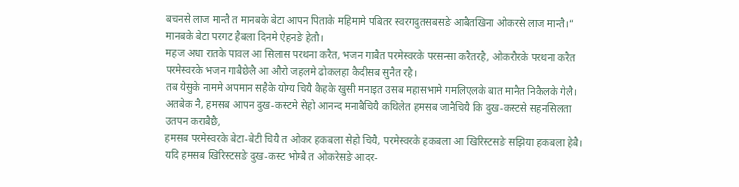बचनसे लाज मान्तै त मानबके बेटा आपन पिताके महिमामे पबितर स्वरगदुतसबसङे आबैतखिना ओकरसे लाज मान्तै।”
मानबके बेटा परगट हैबला दिनमे ऐहनङे हेतौ।
महज अधा रातके पावल आ सिलास परथना करैत, भजन गाबैत परमेस्वरके परसन्सा करैतरहै, ओकरौरके परथना करैत परमेस्वरके भजन गाबैछेलै आ औरो जहलमे ढोकलहा कैदीसब सुनैत रहै।
तब येसुके नाममे अपमान सहैके योग्य चियै कैहके खुसी मनाइत उसब महासभामे गमलिएलके बात मानैत निकैलके गेलै।
अतबेक नै, हमसब आपन दुख-कस्टमे सेहो आनन्द मनाबैचियै कथिलेत हमसब जानैचियै कि दुख-कस्टसे सहनसिलता उतपन कराबैछै,
हमसब परमेस्वरके बेटा-बेटी चियै त ओकर हकबला सेहो चियै, परमेस्वरके हकबला आ खिरिस्टसङे सझिया हकबला हेबै। यदि हमसब खिरिस्टसङे दुख-कस्ट भोग्बै त ओकरेसङे आदर-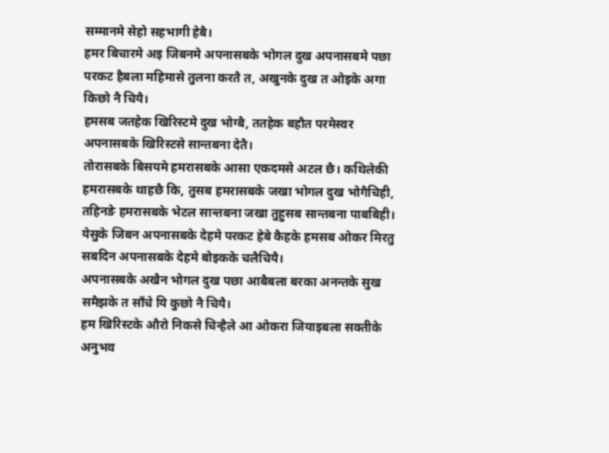सम्मानमे सेहो सहभागी हेबै।
हमर बिचारमे अइ जिबनमे अपनासबके भोगल दुख अपनासबमे पछा परकट हैबला महिमासे तुलना करतै त, अखुनके दुख त ओइके अगा किछो नै चियै।
हमसब जतहेक खिरिस्टमे दुख भोग्बै, ततहेक बहौत परमेस्वर अपनासबके खिरिस्टसे सान्तबना देतै।
तोरासबके बिसयमे हमरासबके आसा एकदमसे अटल छै। कथिलेकी हमरासबके थाहछै कि, तुसब हमरासबके जखा भोगल दुख भोगैचिही, तहिनङे हमरासबके भेटल सान्तबना जखा तुहुसब सान्तबना पाबबिही।
येसुके जिबन अपनासबके देहमे परकट हेबे कैहके हमसब ओकर मिरतु सबदिन अपनासबके देहमे बोइकके चलैचियै।
अपनासबके अखैन भोगल दुख पछा आबैबला बरका अनन्तके सुख समैझके त साँचे यि कुछो नै चियै।
हम खिरिस्टके औरो निकसे चिन्हैले आ ओकरा जियाइबला सक्तीके अनुभव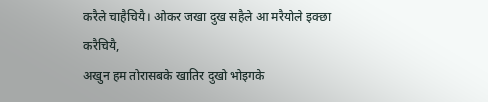करैले चाहैचियै। ओकर जखा दुख सहैले आ मरैयोले इक्छा करैचियै,
अखुन हम तोरासबके खातिर दुखो भोइगके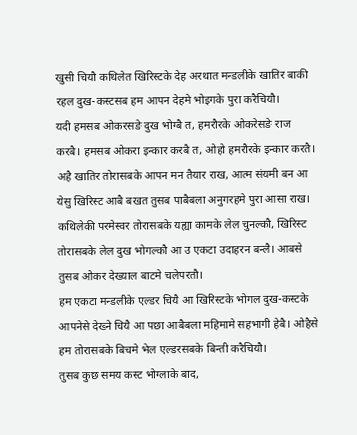खुसी चियौ कथिलेत खिरिस्टके देह अरथात मन्डलीके खातिर बाकी रहल दुख-कस्टसब हम आपन देहमे भोइगके पुरा करैचियौ।
यदी हमसब ओकरसङे दुख भोग्बै त, हमरौरके ओकरेसङे राज करबै। हमसब ओकरा इन्कार करबै त, ओहो हमरौरके इन्कार करतै।
अहै खातिर तोरासबके आपन मन तैयार राख, आत्म संयमी बन आ येसु खिरिस्ट आबै बखत तुसब पाबैबला अनुगरहमे पुरा आसा राख।
कथिलेकी परमेस्वर तोरासबके यह्या कामके लेल चुनल्कौ, खिरिस्ट तोरासबके लेल दुख भोगल्कौ आ उ एकटा उदाहरन बन्लै। आबसे तुसब ओकर देख्याल बाटमे चलेपरतौ।
हम एकटा मन्डलीके एल्डर चियै आ खिरिस्टके भोगल दुख-कस्टके आपनेसे देख्ने चियै आ पछा आबैबला महिमामे सहभागी हेबै। ओहैसे हम तोरासबके बिचमे भेल एल्डरसबके बिन्ती करैचियौ।
तुसब कुछ समय कस्ट भोग्लाके बाद,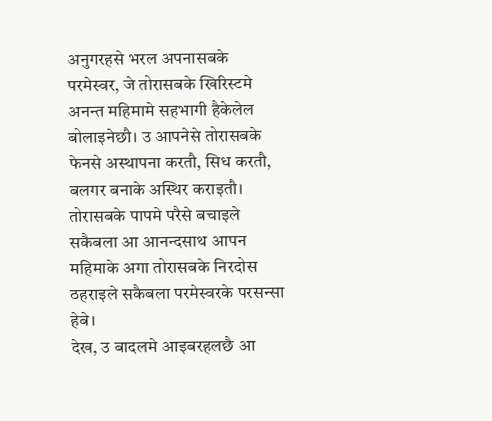अनुगरहसे भरल अपनासबके परमेस्वर, जे तोरासबके खिरिस्टमे अनन्त महिमामे सहभागी हैकेलेल बोलाइनेछौ। उ आपनेसे तोरासबके फेनसे अस्थापना करतौ, सिध करतौ, बलगर बनाके अस्थिर कराइतौ।
तोरासबके पापमे परैसे बचाइले सकैबला आ आनन्दसाथ आपन महिमाके अगा तोरासबके निरदोस ठहराइले सकैबला परमेस्वरके परसन्सा हेबे।
देख, उ बादलमे आइबरहलछै आ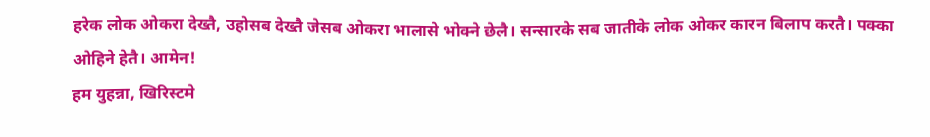हरेक लोक ओकरा देख्तै, उहोसब देख्तै जेसब ओकरा भालासे भोक्ने छेलै। सन्सारके सब जातीके लोक ओकर कारन बिलाप करतै। पक्का ओहिने हेतै। आमेन!
हम युहन्ना, खिरिस्टमे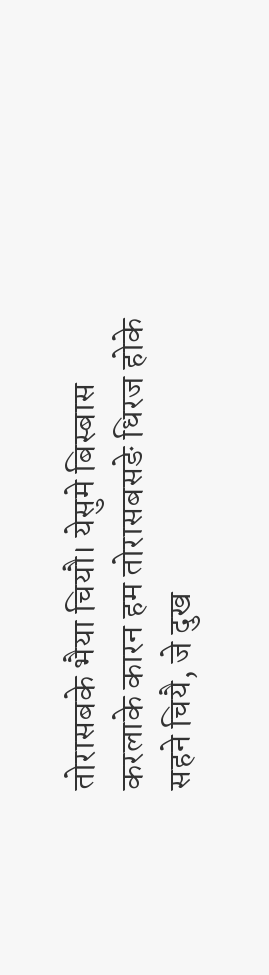तोरासबके भैया चियौ। येसुमे बिस्बास करलाके कारन हम तोरासबसङे धिरज होके सहने चियै, जे दुख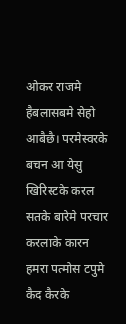ओकर राजमे हैबलासबमे सेहो आबैछै। परमेस्वरके बचन आ येसु खिरिस्टके करल सतके बारेमे परचार करलाके कारन हमरा पत्मोस टपुमे कैद कैरके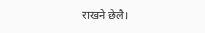राखने छेलै।